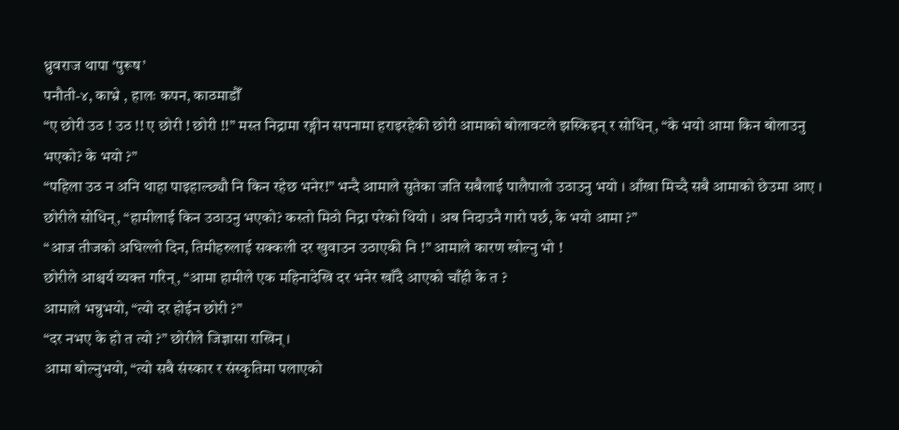ध्रुवराज थापा ‘पुरूष’
पनौती-४, काभ्रे , हालः कपन, काठमाडौँ
“ए छोरी उठ ! उठ !! ए छोरी ! छोरी !!” मस्त निद्रामा रङ्गीन सपनामा हराइरहेकी छोरी आमाको बोलावटले झस्किइन् र सोधिन्, “के भयो आमा किन बोलाउनु भएको? के भयो ?”
“पहिला उठ न अनि थाहा पाइहाल्छ्यौ नि किन रहेछ भनेर!” भन्दै आमाले सुतेका जति सबैलाई पालैपालो उठाउनु भयो । आँखा मिच्दै सबै आमाको छेउमा आए । छोरीले सोधिन्, “हामीलाई किन उठाउनु भएको? कस्तो मिठो निद्रा परेको थियो । अब निदाउनै गारो पर्छ, के भयो आमा ?”
“आज तीजको अघिल्लो दिन, तिमीहरुलाई सक्कली दर खुवाउन उठाएकी नि !” आमाले कारण खोल्नु भो !
छोरीले आश्चर्य व्यक्त गरिन्, “आमा हामीले एक महिनादेखि दर भनेर खाँदै आएको चाँही के त ?
आमाले भन्नुभयो, “त्यो दर होईन छोरी ?”
“दर नभए के हो त त्यो ?” छोरीले जिज्ञासा राखिन् ।
आमा बोल्नुभयो, “त्यो सबै संस्कार र संस्कृतिमा पलाएको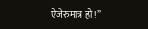ऐजेरुमात्र हो !”